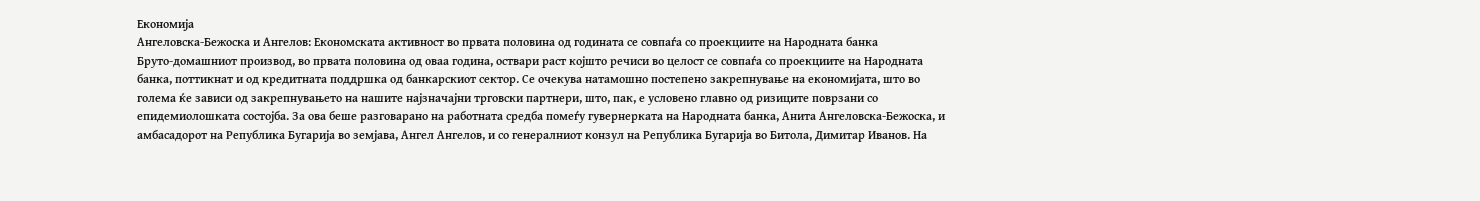Економија
Ангеловска-Бежоска и Ангелов: Економската активност во првата половина од годината се совпаѓа со проекциите на Народната банка
Бруто-домашниот производ, во првата половина од оваа година, оствари раст којшто речиси во целост се совпаѓа со проекциите на Народната банка, поттикнат и од кредитната поддршка од банкарскиот сектор. Се очекува натамошно постепено закрепнување на економијата, што во голема ќе зависи од закрепнувањето на нашите најзначајни трговски партнери, што, пак, е условено главно од ризиците поврзани со епидемиолошката состојба. За ова беше разговарано на работната средба помеѓу гувернерката на Народната банка, Анита Ангеловска-Бежоска, и амбасадорот на Република Бугарија во земјава, Ангел Ангелов, и со генералниот конзул на Република Бугарија во Битола, Димитар Иванов. На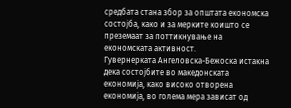средбата стана збор за општата економска состојба, како и за мерките коишто се преземаат за поттикнување на економската активност.
Гувернерката Ангеловска-Бежоска истакна дека состојбите во македонската економија, како високо отворена економија, во голема мера зависат од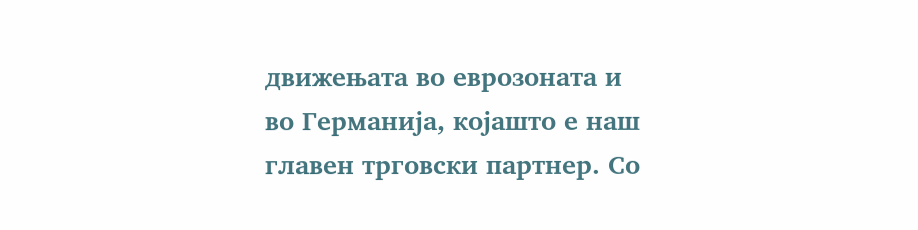движењата во еврозоната и во Германија, којашто е наш главен трговски партнер. Со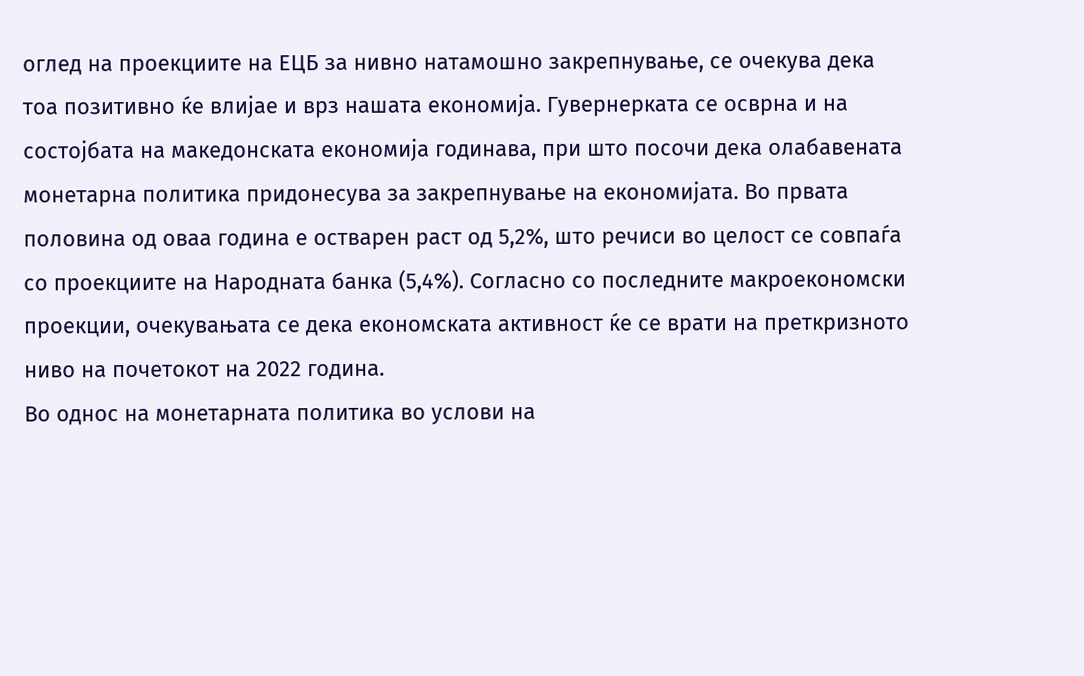оглед на проекциите на ЕЦБ за нивно натамошно закрепнување, се очекува дека тоа позитивно ќе влијае и врз нашата економија. Гувернерката се осврна и на состојбата на македонската економија годинава, при што посочи дека олабавената монетарна политика придонесува за закрепнување на економијата. Во првата половина од оваа година е остварен раст од 5,2%, што речиси во целост се совпаѓа со проекциите на Народната банка (5,4%). Согласно со последните макроекономски проекции, очекувањата се дека економската активност ќе се врати на преткризното ниво на почетокот на 2022 година.
Во однос на монетарната политика во услови на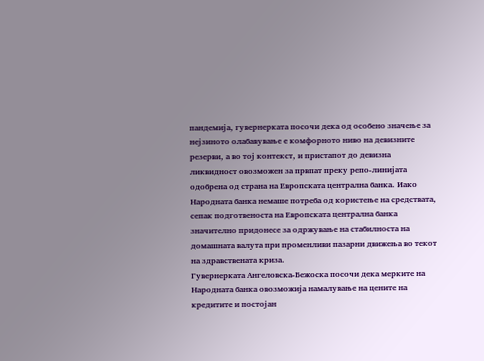пандемија, гувернерката посочи дека од особено значење за нејзиното олабавување е комфорното ниво на девизните резерви, а во тој контекст, и пристапот до девизна ликвидност овозможен за првпат преку репо-линијата одобрена од страна на Европската централна банка. Иако Народната банка немаше потреба од користење на средствата, сепак подготвеноста на Европската централна банка значително придонесе за одржување на стабилноста на домашната валута при променливи пазарни движења во текот на здравствената криза.
Гувернерката Ангеловска-Бежоска посочи дека мерките на Народната банка овозможија намалување на цените на кредитите и постојан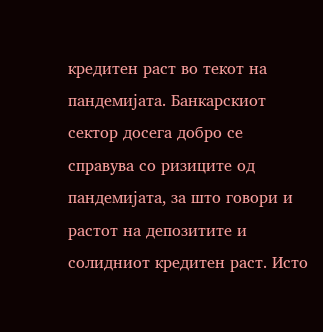кредитен раст во текот на пандемијата. Банкарскиот сектор досега добро се справува со ризиците од пандемијата, за што говори и растот на депозитите и солидниот кредитен раст. Исто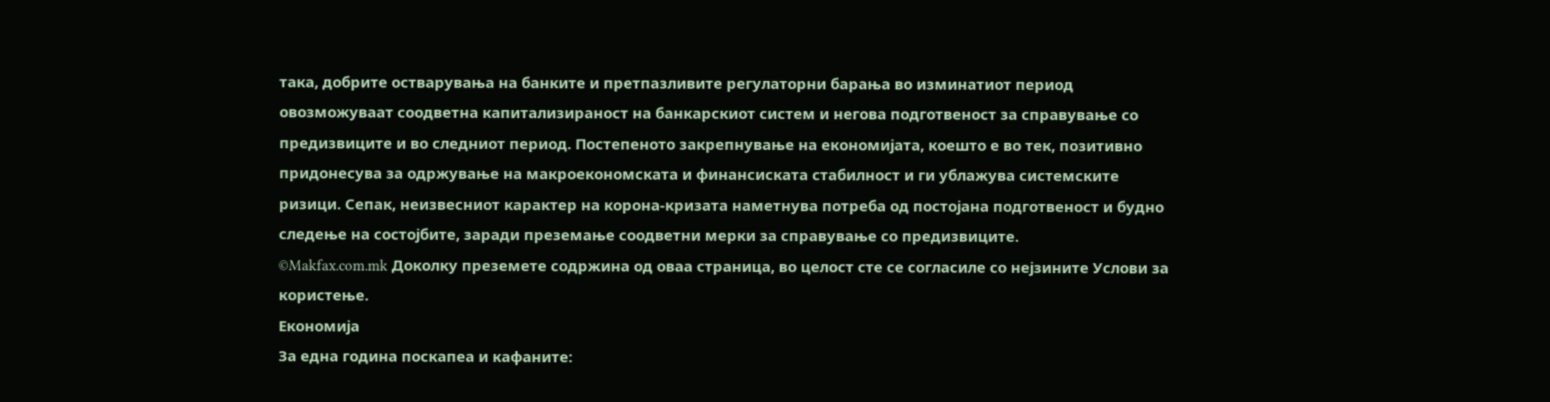така, добрите остварувања на банките и претпазливите регулаторни барања во изминатиот период овозможуваат соодветна капитализираност на банкарскиот систем и негова подготвеност за справување со предизвиците и во следниот период. Постепеното закрепнување на економијата, коешто е во тек, позитивно придонесува за одржување на макроекономската и финансиската стабилност и ги ублажува системските ризици. Сепак, неизвесниот карактер на корона-кризата наметнува потреба од постојана подготвеност и будно следење на состојбите, заради преземање соодветни мерки за справување со предизвиците.
©Makfax.com.mk Доколку преземете содржина од оваа страница, во целост сте се согласиле со нејзините Услови за користење.
Економија
За една година поскапеа и кафаните: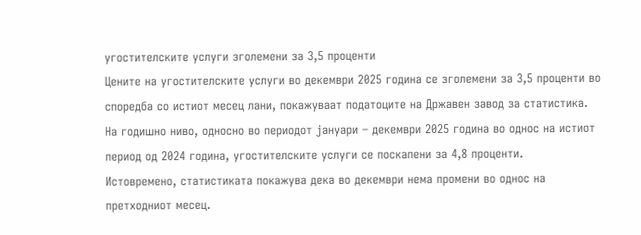угостителските услуги зголемени за 3,5 проценти
Цените на угостителските услуги во декември 2025 година се зголемени за 3,5 проценти во споредба со истиот месец лани, покажуваат податоците на Државен завод за статистика.
На годишно ниво, односно во периодот јануари – декември 2025 година во однос на истиот период од 2024 година, угостителските услуги се поскапени за 4,8 проценти.
Истовремено, статистиката покажува дека во декември нема промени во однос на претходниот месец.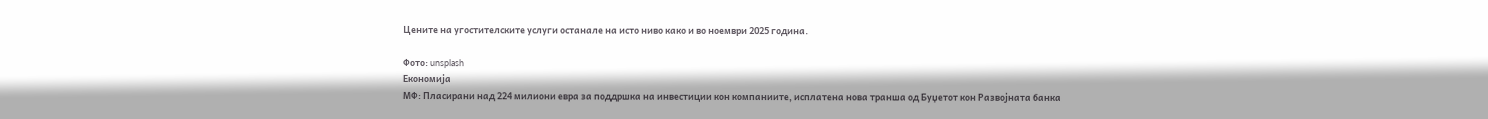Цените на угостителските услуги останале на исто ниво како и во ноември 2025 година.

Фото: unsplash
Економија
МФ: Пласирани над 224 милиони евра за поддршка на инвестиции кон компаниите, исплатена нова транша од Буџетот кон Развојната банка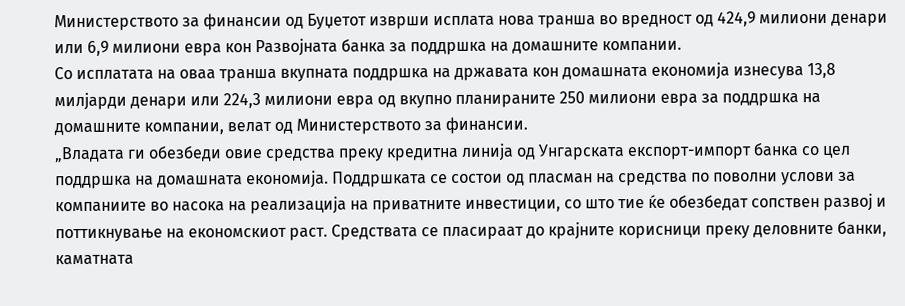Министерството за финансии од Буџетот изврши исплата нова транша во вредност од 424,9 милиони денари или 6,9 милиони евра кон Развојната банка за поддршка на домашните компании.
Со исплатата на оваа транша вкупната поддршка на државата кон домашната економија изнесува 13,8 милјарди денари или 224,3 милиони евра од вкупно планираните 250 милиони евра за поддршка на домашните компании, велат од Министерството за финансии.
„Владата ги обезбеди овие средства преку кредитна линија од Унгарската експорт-импорт банка со цел поддршка на домашната економија. Поддршката се состои од пласман на средства по поволни услови за компаниите во насока на реализација на приватните инвестиции, со што тие ќе обезбедат сопствен развој и поттикнување на економскиот раст. Средствата се пласираат до крајните корисници преку деловните банки, каматната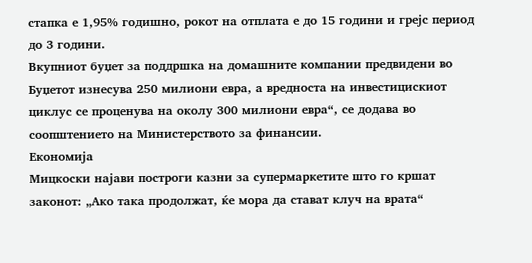стапка е 1,95% годишно, рокот на отплата е до 15 години и грејс период до 3 години.
Вкупниот буџет за поддршка на домашните компании предвидени во Буџетот изнесува 250 милиони евра, а вредноста на инвестицискиот циклус се проценува на околу 300 милиони евра“, се додава во соопштението на Министерството за финансии.
Економија
Мицкоски најави построги казни за супермаркетите што го кршат законот: „Ако така продолжат, ќе мора да стават клуч на врата“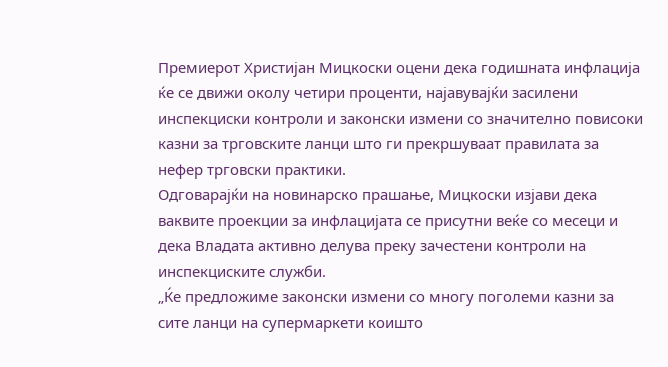Премиерот Христијан Мицкоски оцени дека годишната инфлација ќе се движи околу четири проценти, најавувајќи засилени инспекциски контроли и законски измени со значително повисоки казни за трговските ланци што ги прекршуваат правилата за нефер трговски практики.
Одговарајќи на новинарско прашање, Мицкоски изјави дека ваквите проекции за инфлацијата се присутни веќе со месеци и дека Владата активно делува преку зачестени контроли на инспекциските служби.
„Ќе предложиме законски измени со многу поголеми казни за сите ланци на супермаркети коишто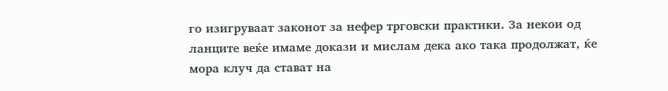го изигруваат законот за нефер трговски практики. За некои од ланците веќе имаме докази и мислам дека ако така продолжат, ќе мора клуч да стават на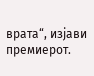врата“, изјави премиерот.